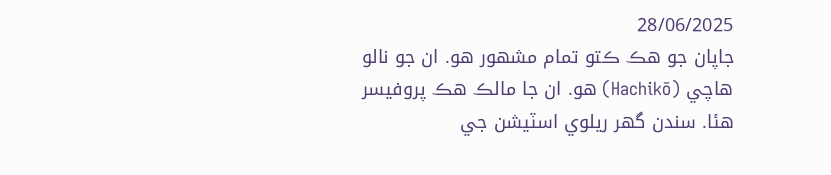28/06/2025
جاپان جو هڪ ڪتو تمام مشهور هو. ان جو نالو هاچي (Hachikō) هو. ان جا مالڪ هڪ پروفيسر هئا. سندن گهر ريلوي اسٽيشن جي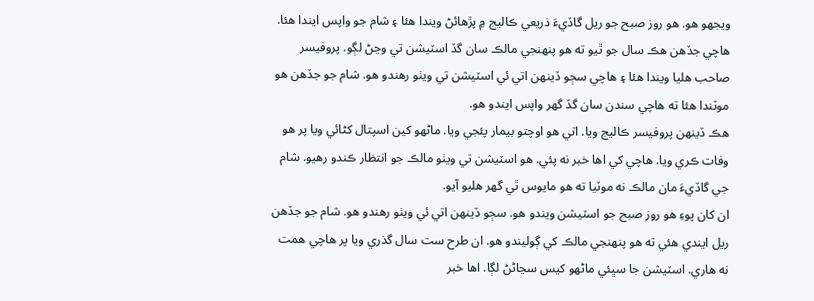ويجهو هو. هو روز صبح جو ريل گاڏيءَ ذريعي ڪاليج ۾ پڙهائڻ ويندا هئا ۽ شام جو واپس ايندا هئا.
هاچي جڏهن هڪ سال جو ٿيو ته هو پنهنجي مالڪ سان گڏ اسٽيشن تي وڃڻ لڳو. پروفيسر صاحب هليا ويندا هئا ۽ هاچي سڄو ڏينهن اتي ئي اسٽيشن تي ويٺو رهندو هو. شام جو جڏهن هو موٽندا هئا ته هاچي سندن سان گڏ گهر واپس ايندو هو.
هڪ ڏينهن پروفيسر ڪاليج ويا. اتي هو اوچتو بيمار پئجي ويا. ماڻهو کين اسپتال کڻائي ويا پر هو وفات ڪري ويا. هاچي کي اها خبر نه پئي. هو اسٽيشن تي ويٺو مالڪ جو انتظار ڪندو رهيو. شام جي گاڏيءَ مان مالڪ نه موٽيا ته هو مايوس ٿي گهر هليو آيو.
ان کان پوءِ هو روز صبح جو اسٽيشن ويندو هو. سڄو ڏينهن اتي ئي ويٺو رهندو هو. شام جو جڏهن ريل ايندي هئي ته هو پنهنجي مالڪ کي ڳوليندو هو. ان طرح ست سال گذري ويا پر هاچي همت نه هاري. اسٽيشن جا سڀئي ماڻهو کيس سڃاڻڻ لڳا. اها خبر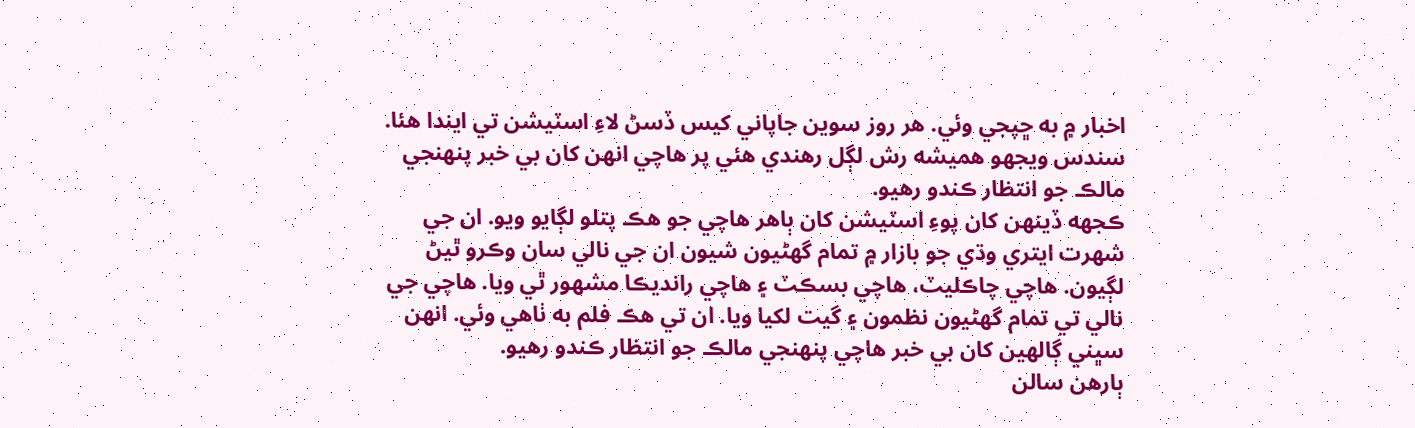اخبار ۾ به ڇپجي وئي. هر روز سوين جاپاني کيس ڏسڻ لاءِ اسٽيشن تي ايندا هئا. سندس ويجهو هميشه رش لڳل رهندي هئي پر هاچي انهن کان بي خبر پنهنجي مالڪ جو انتظار ڪندو رهيو.
ڪجهه ڏينهن کان پوءِ اسٽيشن کان ٻاهر هاچي جو هڪ پتلو لڳايو ويو. ان جي شهرت ايتري وڌي جو بازار ۾ تمام گهڻيون شيون ان جي نالي سان وڪرو ٿيڻ لڳيون. هاچي چاڪليٽ، هاچي بسڪٽ ۽ هاچي رانديڪا مشهور ٿي ويا. هاچي جي نالي تي تمام گهڻيون نظمون ۽ گيت لکيا ويا. ان تي هڪ فلم به ٺاهي وئي. انهن سڀني ڳالهين کان بي خبر هاچي پنهنجي مالڪ جو انتظار ڪندو رهيو.
ٻارهن سالن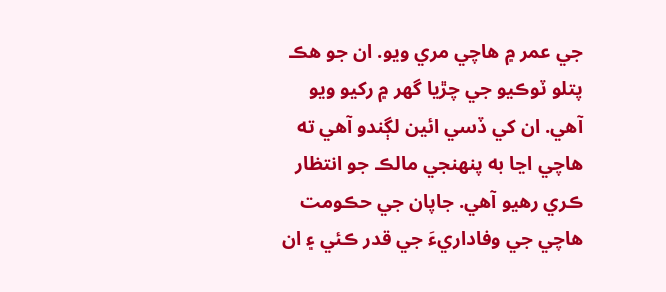جي عمر ۾ هاچي مري ويو. ان جو هڪ پتلو ٽوڪيو جي چڙيا گهر ۾ رکيو ويو آهي. ان کي ڏسي ائين لڳندو آهي ته هاچي اڃا به پنهنجي مالڪ جو انتظار ڪري رهيو آهي. جاپان جي حڪومت هاچي جي وفاداريءَ جي قدر ڪئي ۽ ان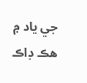جي ياد ۾ هڪ ڊاڪ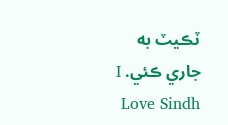ٽڪيٽ به جاري ڪئي. I Love Sindh